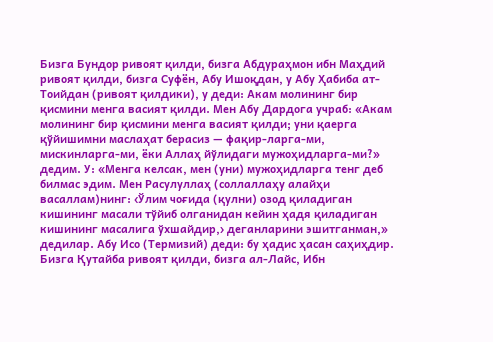Бизга Бундор ривоят қилди, бизга Абдураҳмон ибн Маҳдий ривоят қилди, бизга Суфён, Абу Ишоқдан, у Абу Ҳабиба ат-Тоийдан (ривоят қилдики), у деди: Акам молининг бир қисмини менга васият қилди. Мен Абу Дардога учраб: «Акам молининг бир қисмини менга васият қилди; уни қаерга қўйишимни маслаҳат берасиз — фақир-ларга-ми, мискинларга-ми, ёки Аллаҳ йўлидаги мужоҳидларга-ми?» дедим. У: «Менга келсак, мен (уни) мужоҳидларга тенг деб билмас эдим. Мен Расулуллаҳ (соллаллаҳу алайҳи васаллам)нинг: ‹Ўлим чоғида (қулни) озод қиладиган кишининг масали тўйиб олганидан кейин ҳадя қиладиган кишининг масалига ўхшайдир,› деганларини эшитганман,» дедилар. Абу Исо (Термизий) деди: бу ҳадис ҳасан саҳиҳдир.
Бизга Қутайба ривоят қилди, бизга ал-Лайс, Ибн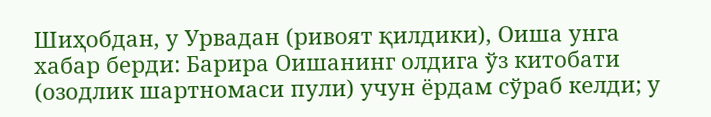Шиҳобдан, у Урвадан (ривоят қилдики), Оиша унга хабар берди: Барира Оишанинг олдига ўз китобати (озодлик шартномаси пули) учун ёрдам сўраб келди; у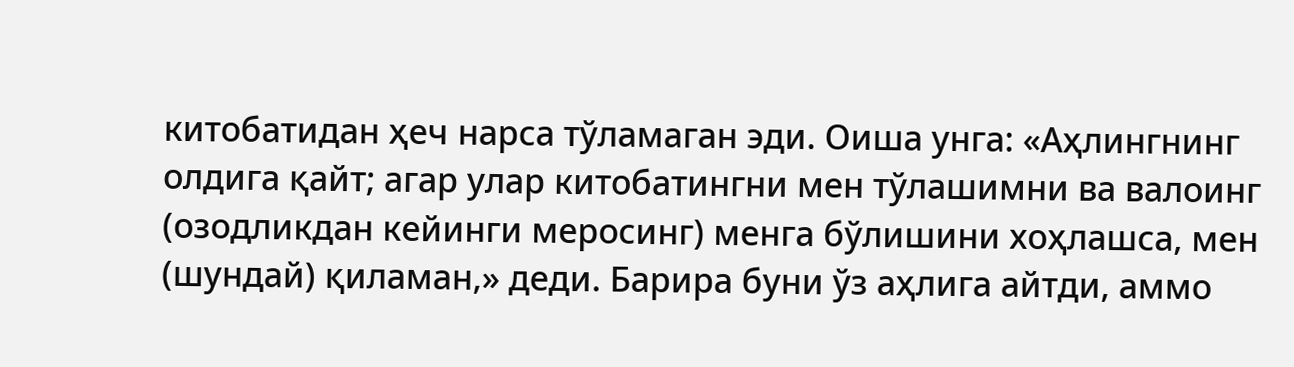китобатидан ҳеч нарса тўламаган эди. Оиша унга: «Аҳлингнинг олдига қайт; агар улар китобатингни мен тўлашимни ва валоинг (озодликдан кейинги меросинг) менга бўлишини хоҳлашса, мен (шундай) қиламан,» деди. Барира буни ўз аҳлига айтди, аммо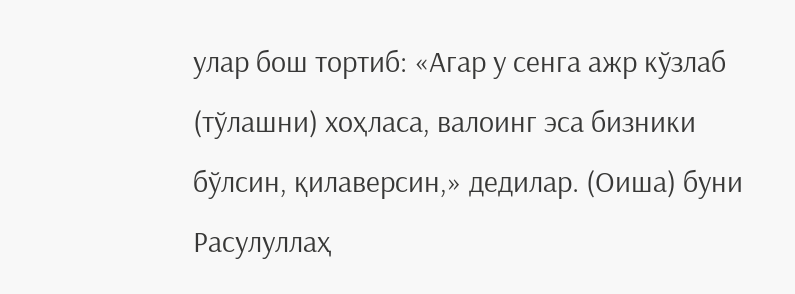улар бош тортиб: «Агар у сенга ажр кўзлаб (тўлашни) хоҳласа, валоинг эса бизники бўлсин, қилаверсин,» дедилар. (Оиша) буни Расулуллаҳ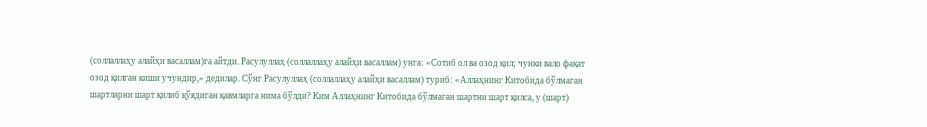(соллаллаҳу алайҳи васаллам)га айтди. Расулуллаҳ (соллаллаҳу алайҳи васаллам) унга: «Сотиб ол ва озод қил; чунки вало фақат озод қилган киши учундир,» дедилар. Сўнг Расулуллаҳ (соллаллаҳу алайҳи васаллам) туриб: «Аллаҳнинг Китобида бўлмаган шартларни шарт қилиб қўядиган қавмларга нима бўлди? Ким Аллаҳнинг Китобида бўлмаган шартни шарт қилса, у (шарт)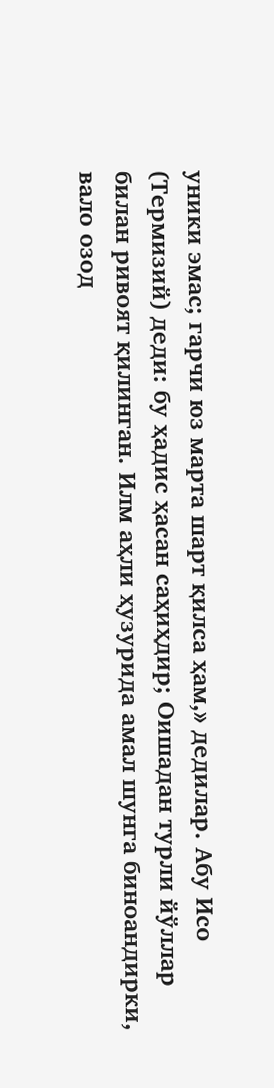уники эмас; гарчи юз марта шарт қилса ҳам,» дедилар. Абу Исо (Термизий) деди: бу ҳадис ҳасан саҳиҳдир; Оишадан турли йўллар билан ривоят қилинган. Илм аҳли ҳузурида амал шунга биноандирки, вало озод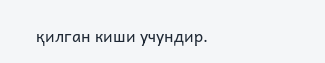қилган киши учундир.